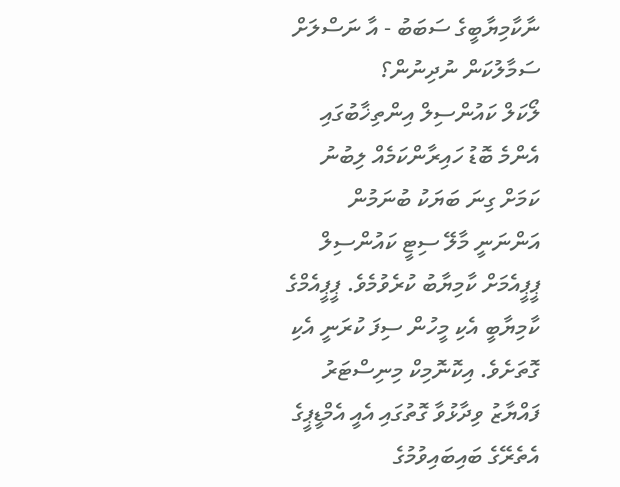ނާކާމިޔާބީގެ ސަބަބު - އާ ނަސްލަށް ސަމާލުކަން ނުދިނުން؟
ލޯކަލް ކައުންސިލް އިންތިޚާބުގައި އެންމެ ބޮޑު ހައިރާންކަމެއް ލިބުނު ކަމަށް ގިނަ ބަޔަކު ބުނަމުން އަންނަނީ މާލޭ ސިޓީ ކައުންސިލް ޕީޕީއެމަށް ކާމިޔާބު ކުރެވުމެވެ. ޕީޕީއެމްގެ ކާމިޔާބީ އެކި މީހުން ސިފަ ކުރަނީ އެކި ގޮތަށެވެ. އިކޮނޮމިކް މިނިސްޓަރު ފައްޔާޒު ވިދާޅުވާ ގޮތުގައި އެއީ އެމްޑީޕީގެ އެތެރޭގެ ބައިބައިވުމުގެ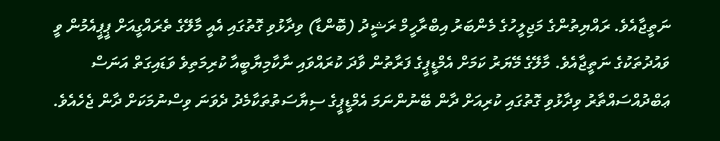ނަތީޖާއެވެ. ރައްޔިތުންގެ މަޖިލީހުގެ މެންބަރު އިބްރާހީމް ރަޝީދު (ބޮންޑާ) ވިދާޅުވި ގޮތުގައި އެއީ މާލޭގެ ތެރައްގީއަށް ޕީޕީއެމުން ވީ ވައުދުތަކުގެ ނަތީޖާއެވެ. މާލޭގެ މޭޔަރު ކަމަށް އެމްޑީޕީގެ ފަރާތުން ވާދަ ކުރައްވައި ނާކާމިޔާބީއާ ކުރިމަތިވެ ވަޑައިގަތް އަނަސް ޢަބްދުއްސައްތާރު ވިދާޅުވި ގޮތުގައި ކުރިއަށް ދާން ބޭނުންނަމަ އެމްޑީޕީގެ ސިޔާސަތުތަކާމެދު ދެވަނަ ވިސްނުމަކަށް ދާން ޖެހެއެވެ.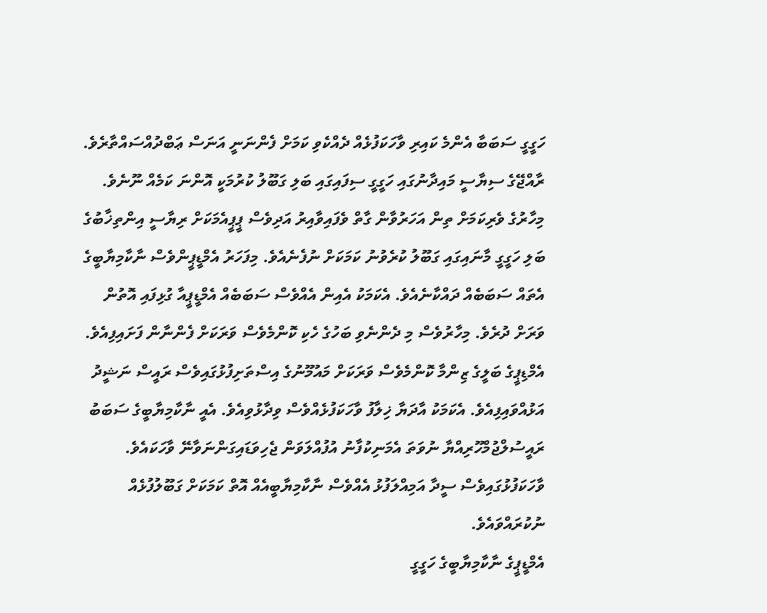ހަގީގީ ސަބަބާ އެންމެ ކައިރި ވާހަކަފުޅެއް ދެއްކެވި ކަމަށް ފެންނަނީ އަނަސް ޢަބްދުއްސައްތާރެވެ. ރާއްޖޭގެ ސިޔާސީ މައިދާނުގައި ހަގީގީ ސިފައިގައި ބަލި ގަބޫލު ކުރުމަކީ އޮންނަ ކަމެއް ނޫނެވެ. މިހާރުގެ ވެރިކަމަށް ތިން އަހަރުވާން ގާތް ވެފައިވާއިރު އަދިވެސް ޕީޕީއެމަކަށް ރިޔާސީ އިންތިޚާބުގެ ބަލި ހަގީގީ މާނައިގައި ގަބޫލު ކުރެވުނު ކަމަކަށް ނުފެނެއެވެ. މިފަހަރު އެމްޑީޕީންވެސް ނާކާމިޔާބީގެ އެތައް ސަބަބެއް ދައްކާނެއެވެ. އެކަމަކު އެއިން އެއްވެސް ސަބަބެއް އެމްޑީޕީއާ ގުޅިފައި އޮތުން ވަރަށް ދުރެވެ. މިހާރުވެސް މި ދެންނެވި ބަހުގެ ހެކި ކޮންމެވެސް ވަރަކަށް ފެންނާން ފަށައިފިއެވެ. އެމްޑިޕީގެ ބަލީގެ ޒިންމާ ކޮންމެވެސް ވަރަކަށް މައުމޫނުގެ އިސްތަށިފުޅުގައިވެސް ރައީސް ނަޝީދު އަޅުއްވައިފިއެވެ. އެކަމަކު އާދަޔާ ޚިލާފު ވާހަކަފުޅެއްވެސް ވިދާޅުވިއެވެ. އެއީ ނާކާމިޔާބީގެ ސަބަބު ރައީސުލްޖުމްހޫރިއްޔާ ނުވަތަ އެމަނިކުފާނު އުފުއްލަވަން ޖެހިވަޑައިގަންނަވާނޭ ވާހަކައެވެ. ވާހަކަފުޅުގައިވެސް ސީދާ އަމިއްލަފުޅު އެއްވެސް ނާކާމިޔާބީއެއް އޮތް ކަމަކަށް ގަބޫލުފުޅެއް ނުކުރައްވައެވެ.
އެމްޑީޕީގެ ނާކާމިޔާބީގެ ހަގީގީ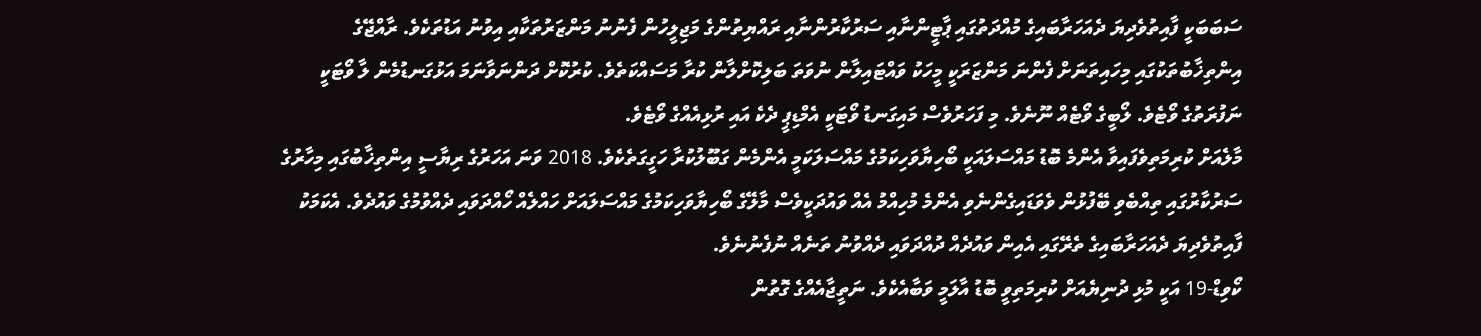ސަބަބަކީ ފާއިތުވެދިޔަ ދެއަހަރާބައިގެ މުއްދަތުގައި ޕާޓީންނާއި ސަރުކާރުންނާއި ރައްޔިތުންގެ މަޖިލީހުން ފެނުނު މަންޒަރުތަކާއި އިވުނު އަޑުތަކެވެ. ރާއްޖޭގެ އިންތިޚާބުތަކުގައި މިހައިތަނަށް ފެންނަ މަންޒަރަކީ މީހަކު ވައްޓައިލާން ނުވަތަ ބަލިކޮށްލާން ކުރާ މަސައްކަތެވެ. ކުރުކޮށް ދަންނަވާނަމަ އަޅުގަނޑުމެން ލާ ވޯޓަކީ ނަފުރަތުގެ ވޯޓެވެ. ލޯބީގެ ވޯޓެއް ނޫނެވެ. މި ފަހަރުވެސް މައިގަނޑު ވޯޓަކީ އެމްޑިޕީ ދެކެ އައި ރުޅިއެއްގެ ވޯޓެވެ.
މާލެއަށް ކުރިމަތިވެފައިވާ އެންމެ ބޮޑު މައްސަލައަކީ ބޯހިޔާވަހިކަމުގެ މައްސަލަކަމީ އެންމެން ގަބޫލުކުރާ ހަގީގަތެކެވެ. 2018 ވަނަ އަހަރުގެ ރިޔާސީ އިންތިޚާބުގައި މިހާރުގެ ސަރުކާރުގައި ތިއްބެވި ބޭފުޅުން ވެވަޑައިގެންނެވި އެންމެ މުހިއްމު އެއް ވައުދަކީވެސް މާލޭގެ ބޯހިޔާވަހިކަމުގެ މައްސަލައަށް ހައްލެއް ހޯއްދަވައި ދެއްވުމުގެ ވައުދެވެ. އެކަމަކު ފާއިތުވެދިޔަ ދެއަހަރާބައިގެ ތެރޭގައި އެއިން ވައުދެއް ދުއްދަވައި ދެއްވުނު ތަނެއް ނުފެނުނެވެ.
ކޯވިޑް-19 އަކީ މުޅި ދުނިޔެއަށް ކުރިމަތިވީ ބޮޑު އާލަމީ ވަބާއެކެވެ. ނަތީޖާއެއްގެ ގޮތުން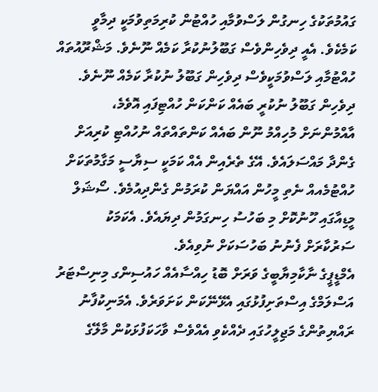ގައުމުތަކުގެ ހިނގުން ލަސްވުމާއި ހުއްޓުން ކުރިމަތިވުމަކީ ދިމާވީ ކަމެކެވެ. އެއީ ދިވެހިންވެސް ގަބޫލުނުކުރާ ކަމެއް ނޫނެވެ. މަޝްރޫއުތައް ހުއްޓުމާއި ލަސްވުމަކީވެސް ދިވެހިން ގަބޫލު ނުކުރާ ކަމެއް ނޫނެވެ. ދިވެހިން ގަބޫލު ނުކުރީ ބައެއް ކަންކަން ހުއްޓިފައި އޮވެމެ، އާއްމުންނަށް މުހިއްމު ނޫން ބައެއް ކަންތައްތައް ނުހުއްޓި ކުރިއަށް ގެންދާ މައްސަލައެވެ. އޭގެ ތެރެއިން އެއް ކަމަކީ ސިޔާސީ މަގާމުތަކަށް ހުއްޓުމެއއް ނެތި މީހުން އައްޔަން ކުރަމުން ގެންދިއުމެވެ. ސޯޝަލް މީޑިއާގައި ހޫނުކޮށް މި ބަހުސު ހިނގަމުން ދިޔައެވެ. އެކަމަކު ސަރުކާރަށް ފެނުނު ބަހުސަކަށް ނުވިއެވެ.
އެމްޑީޕީގެ ނާކާމިޔާބީގެ ވަރަށް ބޮޑު ހިއްސާއެއް ހައުސިންގ މިނިސްޓަރު އަސްލަމްގެ އިސްތަށިފުޅުގައި އެޅޭނޭކަން ކަށަވަރެވެ. އެމަނިކުފާނު ރައްޔިތުންގެ މަޖިލީހުގައި ދެއްކެވި އެއްވެސް ވާހަކަފުޅަކުން މާލޭގެ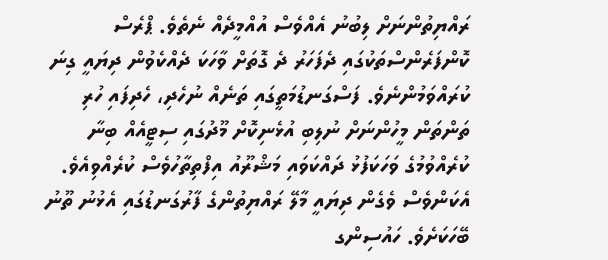ރައްޔިތުންނަށް ލިބުނު އެއްވެސް އުއްމީދެއް ނެތެވެ. ޕްރެސް ކޮންފަރެންސްތަކުގައި ދެފަހަރު ދެ ގޮތަށް ވާހަކަ ދެއްކެވުން ދިޔައީ ގިނަ ކުރައްވަމުންނެވެ. ފަސްގަނޑުމަތީގައި ތަނެއް ނުހެދި، ހެދިފައި ހުރި ތަންތަން މީހުންނަށް ނުލިބި އުޅެނިކޮށް މޫދުގައި ސިޓީއެއް ބިނާ ކުރެއްވުމުގެ ވަހަކަފުޅު ދައްކަވައި މަޝްރޫއު އިފްތިތާހުވެސް ކުރެއްވިއެވެ. އެކަންވެސް ވެގެން ދިޔައީ މާލޭ ރައްޔިތުންގެ ފާރުގަނޑުގައި އެޅުނު ތޫނު ބޭހަކަށެވެ. ހައުސިންގ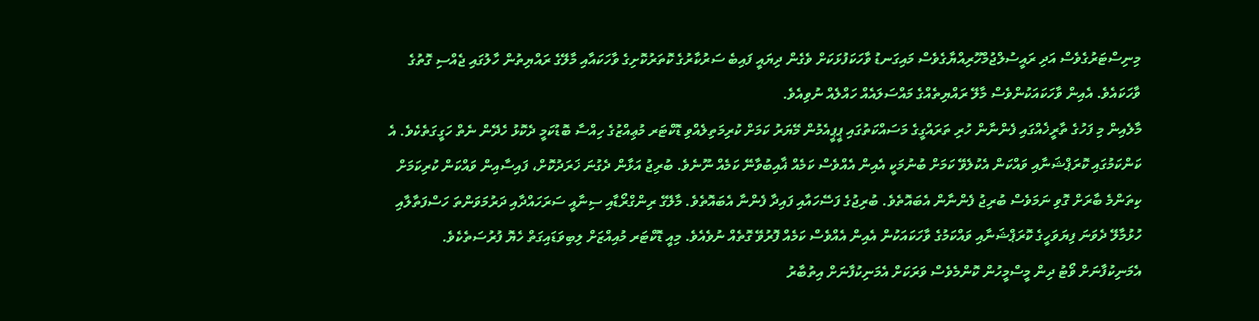މިނިސްޓަރުގެވެސް އަދި ރައީސުލްޖުމްހޫރިއްޔާގެވެސް މައިގަނޑު ވާހަކަފުޅަކަށް ވެގެން ދިޔައީ ފައިބެ ސަރުކާރުގެ ކޮތަރުކޮށިގެ ވާހަކައާއި މާލޭގެ ރައްޔިތުން ހާލުގައި ޖެއްސި ގޮތުގެ ވާހަކައެވެ. އެއިން ވާހަކައަކުންވެސް މާލޭ ރައްޔިތެއްގެ މައްސަލައެއް ހައްލެއް ނުވިއެވެ.
މާލެއިން މި ފަހުގެ ތާރީޚެއްގައި ފެންނާން ހުރި ތަރައްގީގެ މަސައްކަތުގައި ޕީޕީއެމުން މޭޔަރު ކަމަށް ކުރިމަތިލެއްވި ޑޮކްޓަރ މުޢިއްޒުގެ ހިއްސާ ބޮޑުކަމީ ދެކޮޅު ހެދޭން ނެތް ހަގީގަތެކެވެ. އެ ކަންކަމުގައި ކޮރަޕްޝަނާއި ވައްކަން އެކުލެވޭ ކަމަށް ބުނުމަކީ އެއިން އެއްވެސް ކަމެއް ޣާއިބުވާނޭ ކަމެއް ނޫނެވެ. ބުރިޖު އަޅާން ދެގުނަ ޚަރަދުކޮށް، ފައިސާއިން ވައްކަން ކުރިކަމަށް ކިތަންމެ ބާރަށް ގޮވި ނަމަވެސް ބުރިޖު ފެންނާން އެބައޮތެވެ. ބުރިޖުގެ ފަސޭހައާއި ފައިދާ ފެންނާ އެބައޮތެވެ. މާލޭގެ ރިންގްރޯޑާއި ސިނާއީ ސަރަހައްދާއި ދަރުމަވަންތަ ހަސްފަތާލާއި ހުޅުމާލޭ ދެވަނަ ފިޔަވަހީގެ ކޮރަޕްޝަނާއި ވައްކަމުގެ ވާހަކައަކުން އެއިން އެއްވެސް ކަމެއް ފޮރުވޭ ގޮތެއް ނުވެއެވެ. މިއީ ޑޮކްޓަރ މުއިއްޒަށް ލިބިވަޑައިގަތް ހެޔޮ ފުރުސަތެކެވެ. އެމަނިކުފާނަށް ވޯޓު ދިން މީސްމީހުން ކޮންމެވެސް ވަރަކަށް އެމަނިކުފާނަށް އިތުބާރު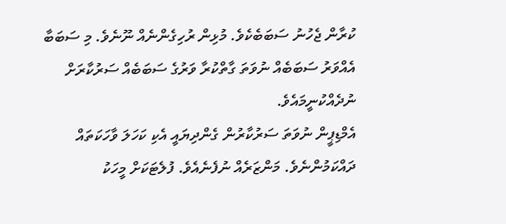ކުރާން ޖެހުނު ސަބަބެކެވެ. މުޅިން ރުހިގެންނެއް ނޫނެވެ. މި ސަބަބާ އެއްވަރު ސަބަބެއް ނުވަތަ ގާތްކުރާ ވަރުގެ ސަބަބެއް ސަރުކާރަށް ނުދެއްކުނީމައެވެ.
އެމްޑިޕީން ނުވަތަ ސަރުކާރުން ގެންދިޔައީ އެކި ކަހަލަ ވާހަކަތައް ދައްކަމުންނެވެ. މަންޒަރެއް ނުފެނެއެވެ. ފުލެޓަކަށް މީހަކު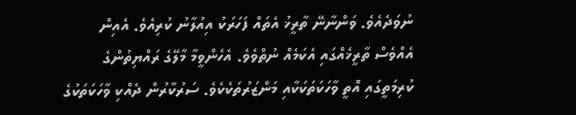ނުވަދެއެވެ. ވަންނާނޭ ތާރީޚު އެތައް ފަހަރަކު އިއުލާނު ކުރިއެވެ. އެއިން އެއްވެސް ތާރީޚެއްގައި އެކަމެއް ނުތްވެވެ. އެހެންވީމާ މާލޭގެ ރައްޔިތުންގެ ކުރިމަތީގައި އޮތީ ވާހަކަތަކަކާއި މަންޒަރުތަކެކެވެ. ސަރުކާރުން ދެއްކި ވާހަކަތަކުގެ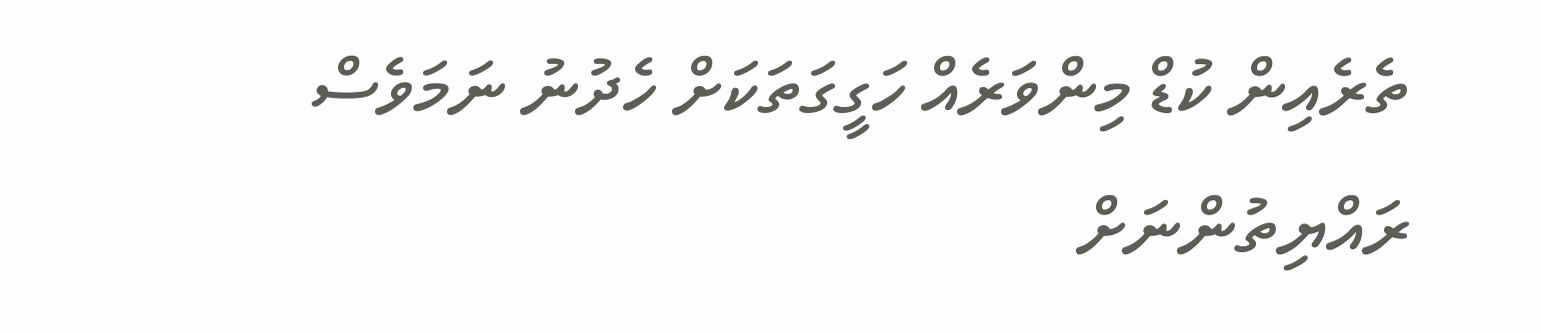ތެރެއިން ކުޑް މިންވަރެއް ހަގީގަތަކަށް ހެދުނު ނަމަވެސް ރައްޔިތުންނަށް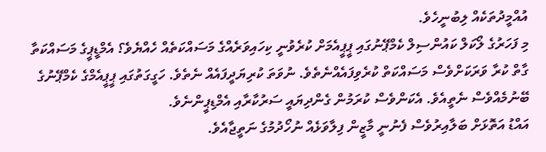އުއްމީދުތަކެއް ލިބުނީހެވެ.
މި ފަހަރުގެ ލޯކަލް ކައުންސިލް ކެމްޕޭނުގައި ޕީޕީއެމަށް ކުރެވުނީ ކިހައިވަރެއްގެ މަސައްކަތެއް ހެއްޔެވެ؟ އެމްޑީޕީގެ މަސައްކަތާ ގާތް ކުރާ ވަރަކަށްވެސް މަސައްކަތް ކުރެވިފައެއްނެތެވެ. ނުވަތަ ކުރިޔަދީފައެއް ނެތެވެ. ހަގީގަތުގައި ޕީޕީއެމްގެ ކެމްޕޭނުގެ ބޭނުމެއްވެސް ނެތީއެވެ. އެކަންވެސް ކުރަމުން ގެންދިޔައީ ސަރުކާރާއި އެމްޑިޕީންނެވެ.
އައްޑު އަތޮޅަށް ބަލާއިރުވެސް ފެނުނީ މާޒީން ފިލާވަޅެއް ނުހޯދުމުގެ ނަތީޖާއެވެ.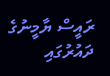ރައީސް ޔާމީނުގެ ދައުރުގައި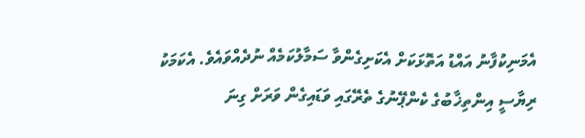އެމަނިކުފާނު އައްޑު އަތޮޅަކަށް އެކަށިގެންވާ ސަމާލުކަމެއް ނުދެއްވައެވެ. އެކަމަކު ރިޔާސީ އިންތިޚާބުގެ ކެންޕޭނުގެ ތެރޭގައި ވަޑައިގެން ވަރަށް ގިނަ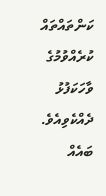ކަންތައްތައް ކުރެއްވުމުގެ ވާހަކަފުޅު ދެއްކެވިއެވެ. ބައެއް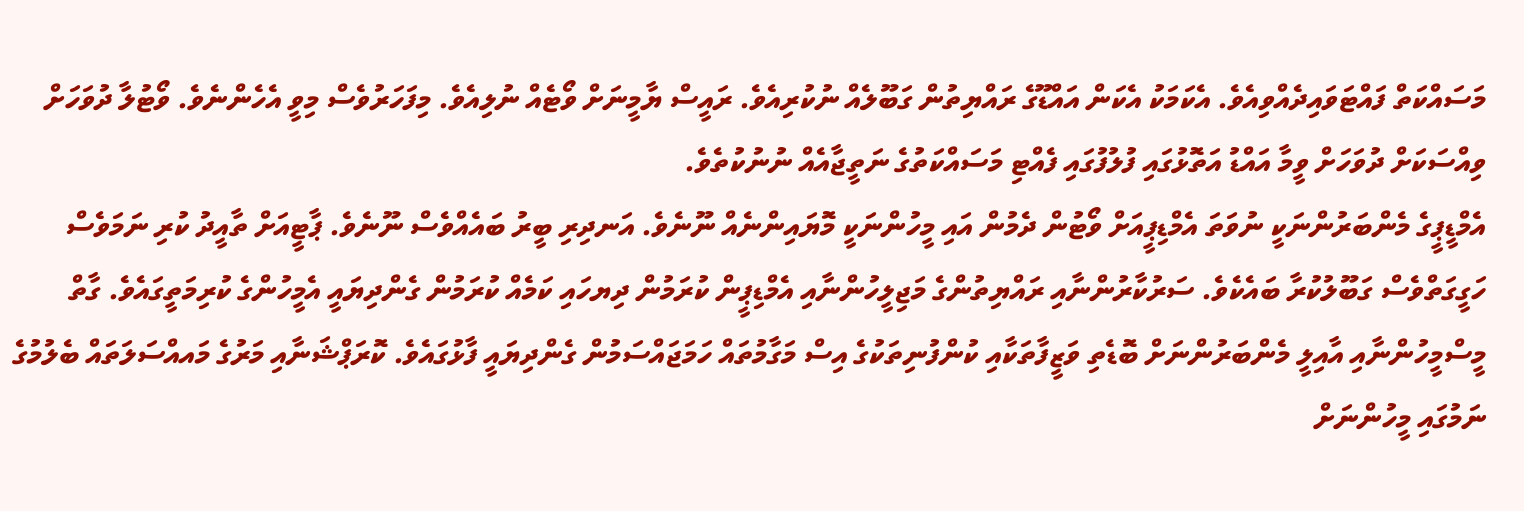މަސައްކަތް ފައްޓަވައިދެއްވިއެވެ. އެކަމަކު އެކަން އައްޑޫގެ ރައްޔިތުން ގަބޫލެއް ނުކުރިއެވެ. ރައީސް ޔާމީނަށް ވޯޓެއް ނުލިއެވެ. މިފަހަރުވެސް މިވީ އެހެންނެވެ. ވޯޓުލާ ދުވަހަށް ވިއްސަކަށް ދުވަހަށް ވީމާ އައްޑު އަތޮޅުގައި ފުލުފުގައި ފެއްޓި މަސައްކަތުގެ ނަތީޖާއެއް ނުނުކުތެވެ.
އެމްޑީޕީގެ މެންބަރުންނަކީ ނުވަތަ އެމްޑިޕީއަށް ވޯޓުން ދެމުން އައި މީހުންނަކީ މޮޔައިންނެއް ނޫނެވެ. އަނދިރި ބީރު ބައެއްވެސް ނޫނެވެ. ޕާޓީއަށް ތާއީދު ކުރި ނަމަވެސް ހަގީގަތްވެސް ގަބޫލުކުރާ ބައެކެވެ. ސަރުކާރުންނާއި ރައްޔިތުންގެ މަޖިލީހުންނާއި އެމްޑިޕީން ކުރަމުން ދިޔހައި ކަމެއް ކުރަމުން ގެންދިޔައީ އެމީހުންގެ ކުރިމަތީގައެވެ. ގާތް މީސްމީހުންނާއި އާއިލީ މެންބަރުންނަށް ބޮޑެތި ވަޒީފާތަކާއި ކުންފުނިތަކުގެ އިސް މަގާމުތައް ހަމަޖައްސަމުން ގެންދިޔައީ ފާޅުގައެވެ. ކޮރަޕްޝަނާއި މަރުގެ މައއްސަލަތައް ބެލުމުގެ ނަމުގައި މީހުންނަށް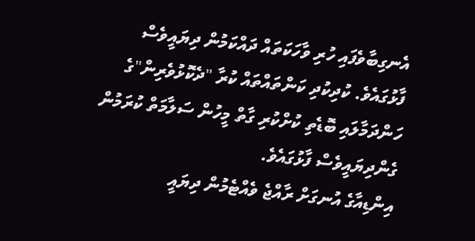އެނގިބާވެފައި ހުރި ވާހަކަތައް ދައްކަމުން ދިޔައީވެސް ފާޅުގައެވެ. ކުދިކުދި ކަންތައްތައް ކުރާ "ދެކޮޅުވެރިން"ގެ ހަންދަމާލައި ބޮޑެތި ކުށްކުރި ގާތް މީހުން ސަލާމަތް ކުރަމުން ގެންދިޔައީވެސް ފާޅުގައެވެ.
އިންޑިއާގެ އުނގަށް ރާއްޖެ ވެއްޓެމުން ދިޔައީ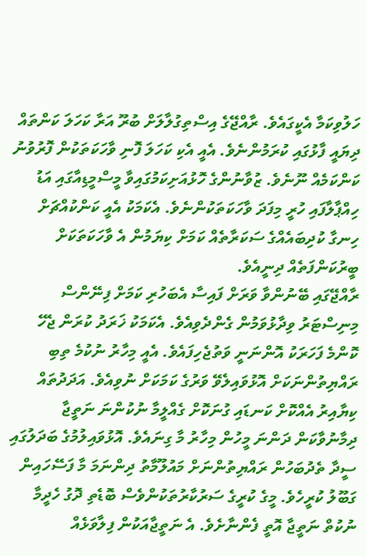ހަލުވިކަމާ އެކީގައެވެ. ރާއްޖޭގެ އިސްތިގުލާލަށް ބުރޫ އަރާ ކަހަލަ ކަންތައް ދިޔައީ ފާޅުގައި ކުރަމުންނެވެ. އެއީ އެކި ކަހަލަ ފޮނި ވާހަކަތަކުން ފޮރުވުނު ކަންކަމެއް ނޫނެވެ. ޒުވާނުންގެ ހޮޅުއަށިކަމުގައިވާ މީސްމީޑިއާގައި އަޑު ހިއްޕާލާފައި ހުރީ މިފަދަ ވާހަކަތަކުންނެވެ. އެކަމަކު އެއީ ކަންކުއްޗަށް ހިނގާ ކުދިބައެއްގެ ސަކަރާތެއް ކަމަށް ކިޔަމުން އެ ވާހަކަތަކަށް ބީރުކަންފަތެއް ދިނީއެވެ.
ރާއްޖޭގައި ބޭނުންވާ ވަރަށް ފައިސާ އެބަހުރި ކަމަށް ފިނޭންސް މިނިސްޓަރު ވިދާޅުވަމުން ގެންދެވިއެވެ. އެކަމަކު ޚަރަދު ކުރަން ޖެހޭ ކޮންމެ ފަހަރަކު އޮންނަނީ ވަތުޖެހިފައެވެ. އެއީ މިހާރު ނުކުމެ ތިބި ރައްޔިތުންނަކަށް އޮޅުވައިލެވޭ ވަރުގެ ކަމަކަށް ނުވިއެވެ. އަދަދުތައް ކިޔާއިރު އެއްކޮށް ކަނޑައި ގުނަކޮށް ގެއްލީމާ ނުކުންނަ ނަތީޖާ ދިމާނުވާކަން ދަންނަ މީހުން މިހާރު މާ ގިނައެވެ. އޮޅުވައިލުމުގެ ބަދަލުގައި ސީދާ ތެދުބަހުން ރައްޔިތުންނަށް މައުލޫމާތު ދިންނަމަ މާ ފަސޭހައިން ގަބޫލު ކުރީހެވެ. މީގެ ކުރީގެ ސަރުކާރުތަކުންވެސް ބޮޑެތި ދޮގު ހެދީމާ ނުކުތް ނަތީޖާ އޮތީ ފެންނާށެވެ. އެ ނަތީޖާއަކުން ފިލާވަޅެއް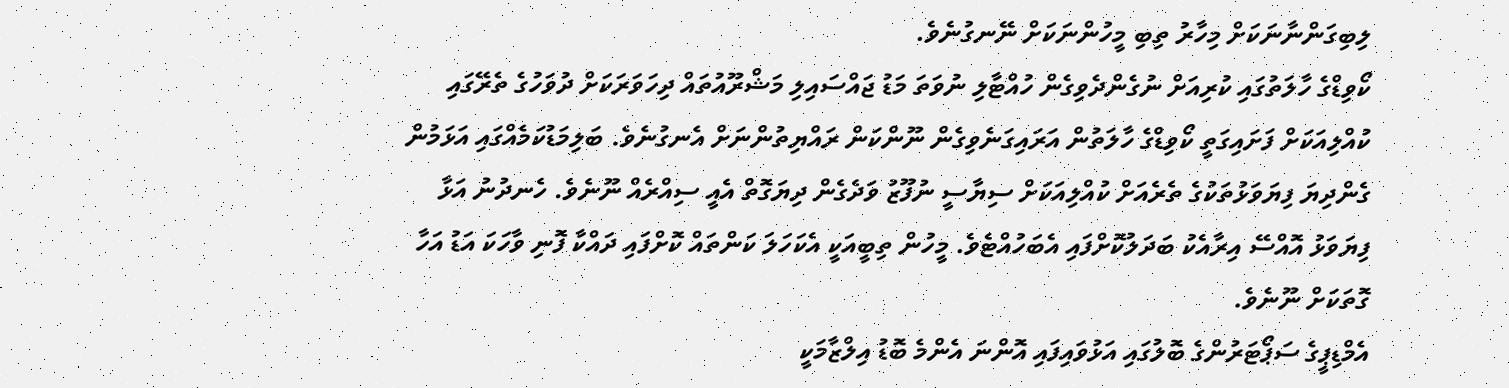ލިބިގަންނާނަކަށް މިހާރު ތިބި މީހުންނަކަށް ނޭނގުނެވެ.
ކޯވިޑްގެ ހާލަތުގައި ކުރިއަށް ނުގެންދެވިގެން ހުއްޓާލި ނުވަތަ މަޑު ޖައްސައިލި މަޝްރޫއުތައް ދިހަވަރަކަށް ދުވަހުގެ ތެރޭގައި ކުއްލިއަކަށް ފަށައިގަތީ ކޯވިޑްގެ ހާލަތުން އަރައިގަނެވިގެން ނޫންކަން ރައްޔިތުންނަށް އެނގުނެވެ. ބަލިމަޑުކަމެއްގައި އަޅަމުން ގެންދިޔަ ފިޔަވަޅުތަކުގެ ތެރެއަށް ކުއްލިއަކަށް ސިޔާސީ ނުފޫޒު ވަދެގެން ދިޔަގޮތް އެއީ ސިއްރެއް ނޫނެވެ. ހެނދުނު އަޅާ ފިޔަވަޅު އޮއްސޭ އިރާއެކު ބަދަލުކޮށްފައި އެބަހުއްޓެވެ. މީހުން ތިބީއަކީ އެކަހަލަ ކަންތައް ކޮށްފައި ދައްކާ ފޮނި ވާހަކަ އަޑު އަހާ ގޮތަކަށް ނޫނެވެ.
އެމްޑިޕީގެ ސަޕޯޓަރުންގެ ބޮލުގައި އަޅުވައިފައި އޮންނަ އެންމެ ބޮޑު އިލްޒާމަކީ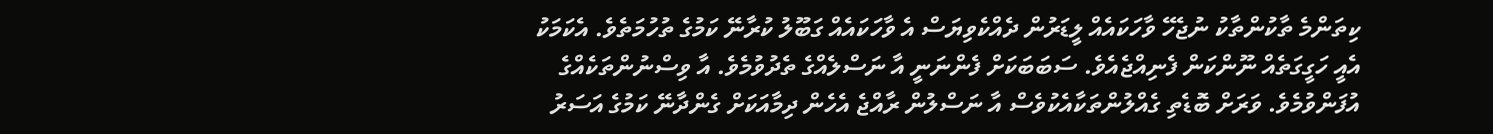ކިތަންމެ ތާކުންތާކު ނުޖެހޭ ވާހަކައެއް ލީޑަރުން ދެއްކެވިޔަސް އެ ވާހަކައެއް ގަބޫލު ކުރާނޭ ކަމުގެ ތުހުމަތެވެ. އެކަމަކު އެއީ ހަގީގަތެއް ނޫންކަން ފެނިއްޖެއެވެ. ސަބަބަކަށް ފެންނަނީ އާ ނަސްލެއްގެ ތެދުވުމެވެ. އާ ވިސްނުންތަކެއްގެ އުފަންވުމެވެ. ވަރަށް ބޮޑެތި ގެއްލުންތަކާއެކުވެސް އާ ނަސްލުން ރާއްޖެ އެހެން ދިމާއަކަށް ގެންދާނޭ ކަމުގެ އަސަރު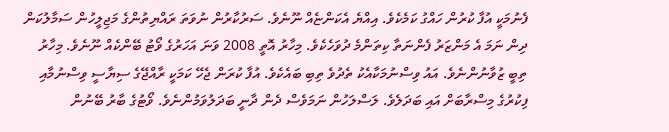ފެނުމަކީ އުފާ ކުރުން ހައްގު ކަމެކެވެ. އިއްޔެ އެކަންޏެއް ނޫނެވެ. ސަރުކާރުން ނުވަތަ ރައްޔިތުންގެ މަޖިލީހުން ސަމާލުކަން ދިން ނަމަ އެ މަންޒަރު ފެންނަތާ ކިތަންމެ ދުވަހެކެވެ. މިހާރު އޮތީ 2008 ވަނަ އަހަރުގެ ވޯޓު ބޭންކެއް ނޫނެވެ. މިހާރު ތިބީ ޒުވާނުންނެވެ. އައު ވިސްނުމަކާއެކު ތެދުވެ ތިބި ބައެކެވެ. އުފާ ކުރަން ޖެހޭ ކަމަކީ ރާއްޖޭގެ ސިޔާސީ ވިސްނުމާއި ފިކުރުގެ މިސްރާބަށް އައި ބަދަލެވެ. ލަސްލަހުން ނަމަވެސް ދެން ދާނީ ބަދަލުވަމުންނެވެ. ވޯޓުގެ ބާރު ބޭނުން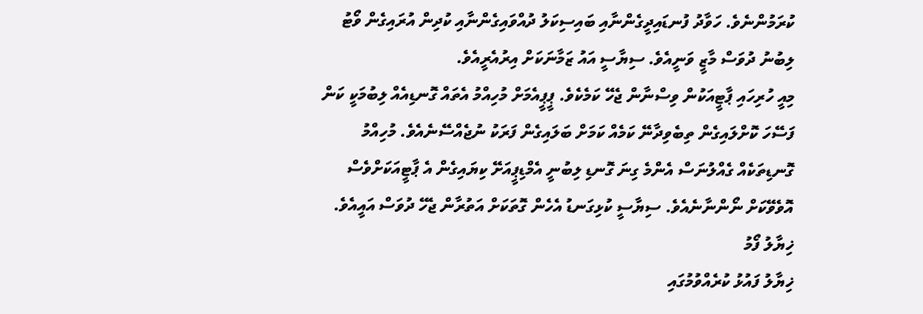ކުރަމުންނެވެ. ހަވާދު ފުނޑައިދީގެންނާއި ބައިސިކަލު ދުއްވައިގެންނާއި ކުދިން އުރައިގެން ވޯޓު ލިބުނު ދުވަސް މާޒީ ވަނީއެވެ. ސިޔާސީ އައު ޒަމާނަކަށް އިރުއެރީއެވެ.
މިއީ ހުރިހައި ޕާޓީއަކުން ވިސްނާން ޖެހޭ ކަމެކެވެ. ޕީޕީއެމަށް މުހިއްމު އެތައް ގޮނޑިއެއް ލިބުމަކީ ކަން ފަސޭހަ ކޮށްލައިގެން ތިބެވިދާނޭ ކަމެއް ކަމަށް ބަލައިގެން ފަރަކު ނުޖެއްސޭނެއެވެ. މުހިއްމު ގޮނޑިތަކެއް ގެއްލުނަސް އެންމެ ގިނަ ގޮނޑި ލިބުނީ އެމްޑިޕީއަށޭ ކިޔައިގެން އެ ޕާޓީއަކަށްވެސް އޮވެވޭކަށް ނޯންނާނެއެވެ. ސިޔާސީ ކުޅިގަނޑު އެހެން ގޮތަކަށް އަތުރާން ޖެހޭ ދުވަސް އައީއެވެ.
ޚިޔާލު ފޯމު
ޚިޔާލު ފައުޅު ކުރެއްވުމުގައި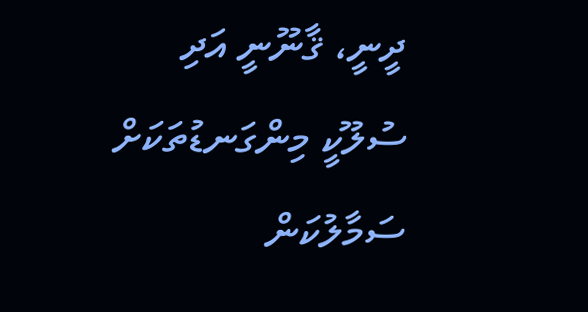ދީނީ، ޤާނޫނީ އަދި ސުލޫކީ މިންގަނޑުތަކަށް ސަމާލުކަން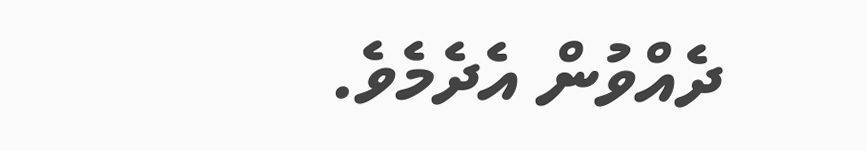ދެއްވުން އެދެމެވެ.